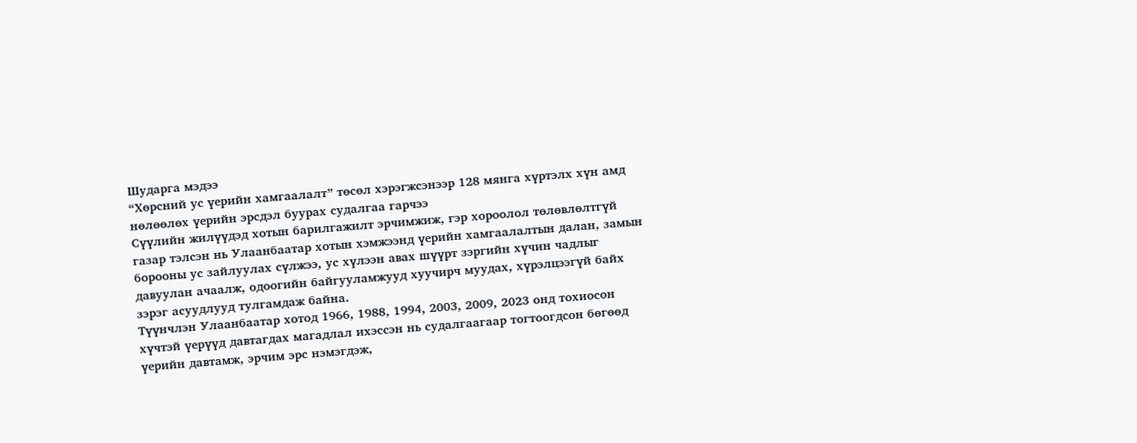Шударга мэдээ
“Хөрсний ус үерийн хамгаалалт” төсөл хэрэгжсэнээр 128 мянга хүртэлх хүн амд нөлөөлөх үерийн эрсдэл буурах судалгаа гарчээ
Сүүлийн жилүүдэд хотын барилгажилт эрчимжиж, гэр хороолол төлөвлөлтгүй газар тэлсэн нь Улаанбаатар хотын хэмжээнд үерийн хамгаалалтын далан, замын борооны ус зайлуулах сүлжээ, ус хүлээн авах шүүрт зэргийн хүчин чадлыг давуулан ачаалж, одоогийн байгууламжууд хуучирч муудах, хүрэлцээгүй байх зэрэг асуудлууд тулгамдаж байна.
Түүнчлэн Улаанбаатар хотод 1966, 1988, 1994, 2003, 2009, 2023 онд тохиосон хүчтэй үерүүд давтагдах магадлал ихэссэн нь судалгаагаар тогтоогдсон бөгөөд үерийн давтамж, эрчим эрс нэмэгдэж,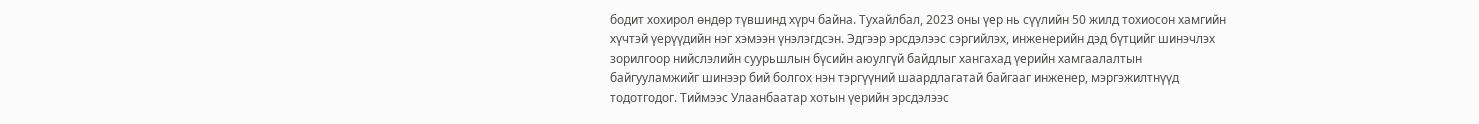бодит хохирол өндөр түвшинд хүрч байна. Тухайлбал, 2023 оны үер нь сүүлийн 50 жилд тохиосон хамгийн хүчтэй үерүүдийн нэг хэмээн үнэлэгдсэн. Эдгээр эрсдэлээс сэргийлэх, инженерийн дэд бүтцийг шинэчлэх зорилгоор нийслэлийн суурьшлын бүсийн аюулгүй байдлыг хангахад үерийн хамгаалалтын байгууламжийг шинээр бий болгох нэн тэргүүний шаардлагатай байгааг инженер, мэргэжилтнүүд тодотгодог. Тиймээс Улаанбаатар хотын үерийн эрсдэлээс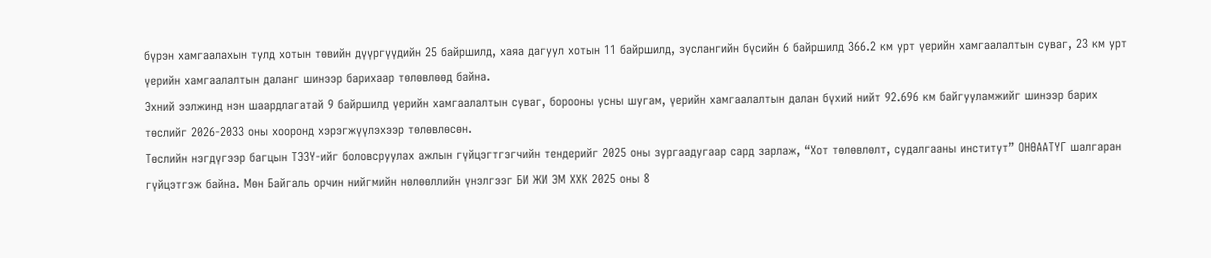бүрэн хамгаалахын тулд хотын төвийн дүүргүүдийн 25 байршилд, хаяа дагуул хотын 11 байршилд, зуслангийн бүсийн 6 байршилд 366.2 км урт үерийн хамгаалалтын суваг, 23 км урт үерийн хамгаалалтын даланг шинээр барихаар төлөвлөөд байна.
Эхний ээлжинд нэн шаардлагатай 9 байршилд үерийн хамгаалалтын суваг, борооны усны шугам, үерийн хамгаалалтын далан бүхий нийт 92.696 км байгууламжийг шинээр барих төслийг 2026-2033 оны хооронд хэрэгжүүлэхээр төлөвлөсөн.
Төслийн нэгдүгээр багцын ТЭЗҮ-ийг боловсруулах ажлын гүйцэгтгэгчийн тендерийг 2025 оны зургаадугаар сард зарлаж, “Хот төлөвлөлт, судалгааны институт” ОНӨААТҮГ шалгаран гүйцэтгэж байна. Мөн Байгаль орчин нийгмийн нөлөөллийн үнэлгээг БИ ЖИ ЭМ ХХК 2025 оны 8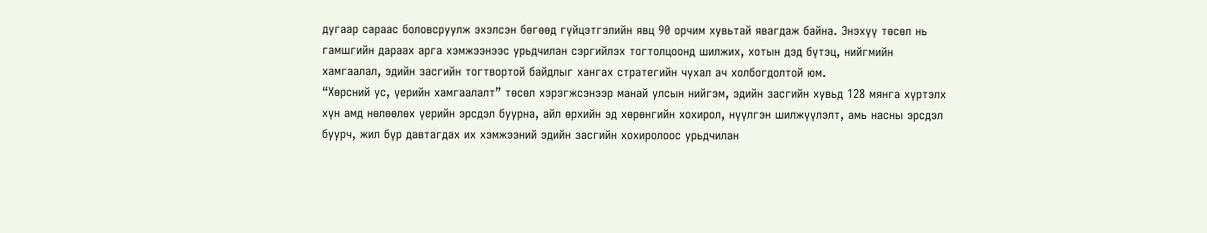дугаар сараас боловсруулж эхэлсэн бөгөөд гүйцэтгэлийн явц 90 орчим хувьтай явагдаж байна. Энэхүү төсөл нь гамшгийн дараах арга хэмжээнээс урьдчилан сэргийлэх тогтолцоонд шилжих, хотын дэд бүтэц, нийгмийн хамгаалал, эдийн засгийн тогтвортой байдлыг хангах стратегийн чухал ач холбогдолтой юм.
“Хөрсний ус, үерийн хамгаалалт” төсөл хэрэгжсэнээр манай улсын нийгэм, эдийн засгийн хувьд 128 мянга хүртэлх хүн амд нөлөөлөх үерийн эрсдэл буурна, айл өрхийн эд хөрөнгийн хохирол, нүүлгэн шилжүүлэлт, амь насны эрсдэл буурч, жил бүр давтагдах их хэмжээний эдийн засгийн хохиролоос урьдчилан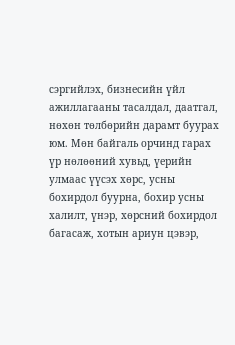сэргийлэх, бизнесийн үйл ажиллагааны тасалдал, даатгал, нөхөн төлбөрийн дарамт буурах юм. Мөн байгаль орчинд гарах үр нөлөөний хувьд, үерийн улмаас үүсэх хөрс, усны бохирдол буурна, бохир усны халилт, үнэр, хөрсний бохирдол багасаж, хотын ариун цэвэр,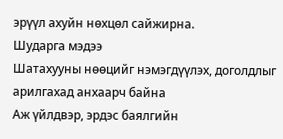эрүүл ахуйн нөхцөл сайжирна.
Шударга мэдээ
Шатахууны нөөцийг нэмэгдүүлэх, доголдлыг арилгахад анхаарч байна
Аж үйлдвэр, эрдэс баялгийн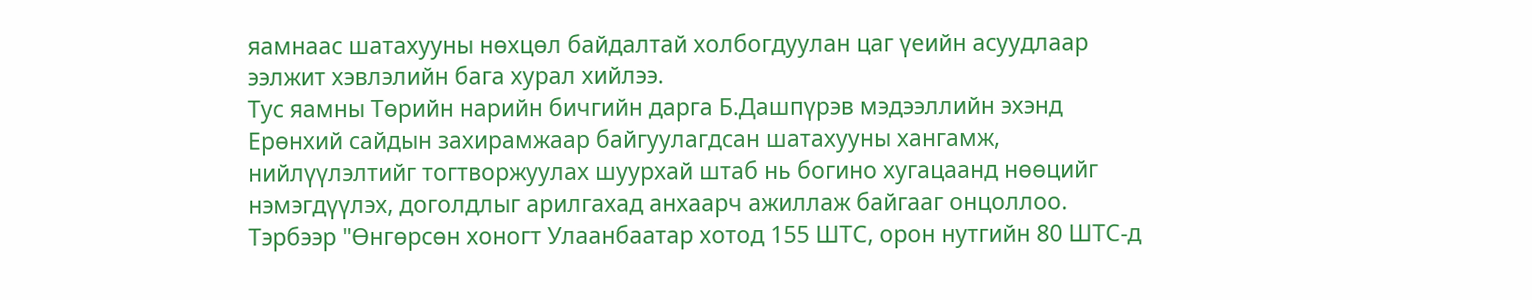яамнаас шатахууны нөхцөл байдалтай холбогдуулан цаг үеийн асуудлаар ээлжит хэвлэлийн бага хурал хийлээ.
Тус яамны Төрийн нарийн бичгийн дарга Б.Дашпүрэв мэдээллийн эхэнд Ерөнхий сайдын захирамжаар байгуулагдсан шатахууны хангамж, нийлүүлэлтийг тогтворжуулах шуурхай штаб нь богино хугацаанд нөөцийг нэмэгдүүлэх, доголдлыг арилгахад анхаарч ажиллаж байгааг онцоллоо.
Тэрбээр "Өнгөрсөн хоногт Улаанбаатар хотод 155 ШТС, орон нутгийн 80 ШТС-д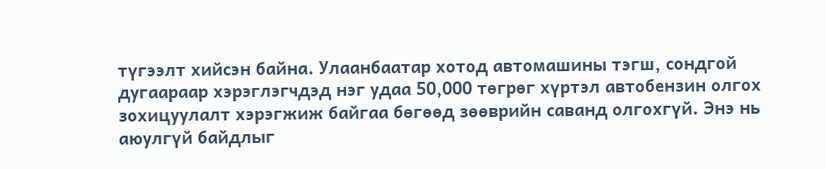түгээлт хийсэн байна. Улаанбаатар хотод автомашины тэгш, сондгой дугаараар хэрэглэгчдэд нэг удаа 50,000 төгрөг хүртэл автобензин олгох зохицуулалт хэрэгжиж байгаа бөгөөд зөөврийн саванд олгохгүй. Энэ нь аюулгүй байдлыг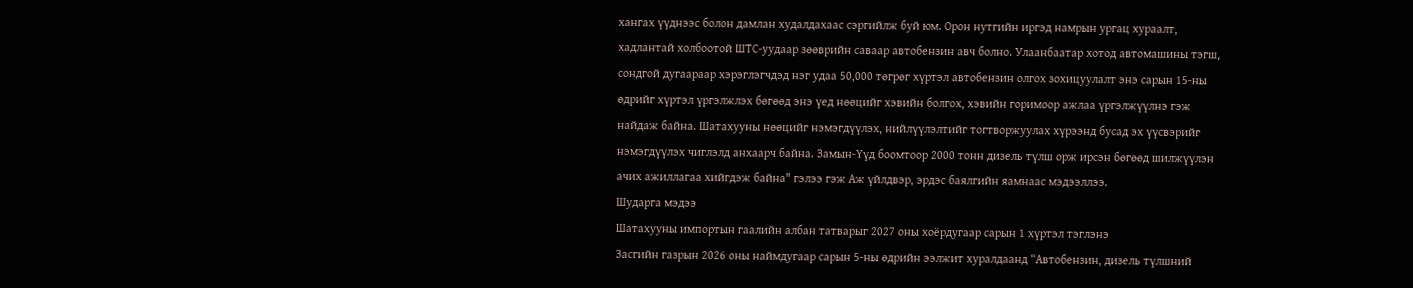хангах үүднээс болон дамлан худалдахаас сэргийлж буй юм. Орон нутгийн иргэд намрын ургац хураалт, хадлантай холбоотой ШТС-уудаар зөөврийн саваар автобензин авч болно. Улаанбаатар хотод автомашины тэгш, сондгой дугаараар хэрэглэгчдэд нэг удаа 50,000 төгрөг хүртэл автобензин олгох зохицуулалт энэ сарын 15-ны өдрийг хүртэл үргэлжлэх бөгөөд энэ үед нөөцийг хэвийн болгох, хэвийн горимоор ажлаа үргэлжүүлнэ гэж найдаж байна. Шатахууны нөөцийг нэмэгдүүлэх, нийлүүлэлтийг тогтворжуулах хүрээнд бусад эх үүсвэрийг нэмэгдүүлэх чиглэлд анхаарч байна. Замын-Үүд боомтоор 2000 тонн дизель түлш орж ирсэн бөгөөд шилжүүлэн ачих ажиллагаа хийгдэж байна" гэлээ гэж Аж үйлдвэр, эрдэс баялгийн яамнаас мэдээллээ.
Шударга мэдээ
Шатахууны импортын гаалийн албан татварыг 2027 оны хоёрдугаар сарын 1 хүртэл тэглэнэ
Засгийн газрын 2026 оны наймдугаар сарын 5-ны өдрийн ээлжит хуралдаанд “Автобензин, дизель түлшний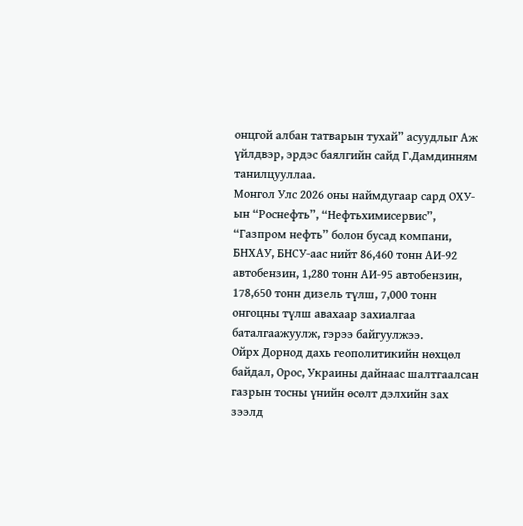онцгой албан татварын тухай” асуудлыг Аж үйлдвэр, эрдэс баялгийн сайд Г.Дамдинням танилцууллаа.
Монгол Улс 2026 оны наймдугаар сард ОХУ-ын “Роснефть”, “Нефтьхимисервис”, “Газпром нефть” болон бусад компани, БНХАУ, БНСУ-аас нийт 86,460 тонн АИ-92 автобензин, 1,280 тонн АИ-95 автобензин, 178,650 тонн дизель түлш, 7,000 тонн онгоцны түлш авахаар захиалгаа баталгаажуулж, гэрээ байгуулжээ.
Ойрх Дорнод дахь геополитикийн нөхцөл байдал, Орос, Украины дайнаас шалтгаалсан газрын тосны үнийн өсөлт дэлхийн зах зээлд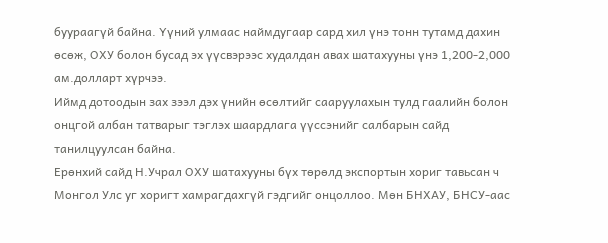буураагүй байна. Үүний улмаас наймдугаар сард хил үнэ тонн тутамд дахин өсөж, ОХУ болон бусад эх үүсвэрээс худалдан авах шатахууны үнэ 1,200-2,000 ам.долларт хүрчээ.
Иймд дотоодын зах зээл дэх үнийн өсөлтийг сааруулахын тулд гаалийн болон онцгой албан татварыг тэглэх шаардлага үүссэнийг салбарын сайд танилцуулсан байна.
Ерөнхий сайд Н.Учрал ОХУ шатахууны бүх төрөлд экспортын хориг тавьсан ч Монгол Улс уг хоригт хамрагдахгүй гэдгийг онцоллоо. Мөн БНХАУ, БНСУ-аас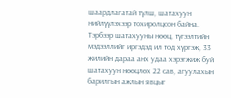шаардлагатай түлш, шатахуун нийлүүлэхээр тохиролцсон байна.
Тэрбээр шатахууны нөөц, түгээлтийн мэдээллийг иргэдэд ил тод хүргэж, 33 жилийн дараа анх удаа хэрэгжиж буй шатахуун нөөцлөх 22 сав, агуулахын барилгын ажлын явцыг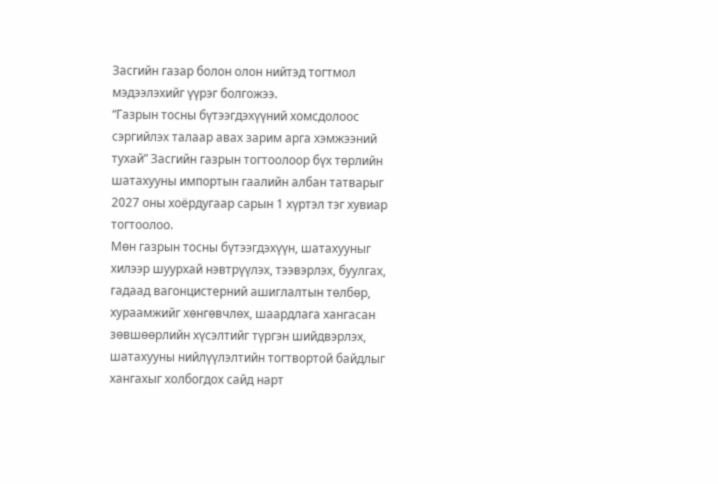Засгийн газар болон олон нийтэд тогтмол мэдээлэхийг үүрэг болгожээ.
“Газрын тосны бүтээгдэхүүний хомсдолоос сэргийлэх талаар авах зарим арга хэмжээний тухай” Засгийн газрын тогтоолоор бүх төрлийн шатахууны импортын гаалийн албан татварыг 2027 оны хоёрдугаар сарын 1 хүртэл тэг хувиар тогтоолоо.
Мөн газрын тосны бүтээгдэхүүн, шатахууныг хилээр шуурхай нэвтрүүлэх, тээвэрлэх, буулгах, гадаад вагонцистерний ашиглалтын төлбөр, хураамжийг хөнгөвчлөх, шаардлага хангасан зөвшөөрлийн хүсэлтийг түргэн шийдвэрлэх, шатахууны нийлүүлэлтийн тогтвортой байдлыг хангахыг холбогдох сайд нарт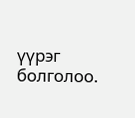үүрэг болголоо.